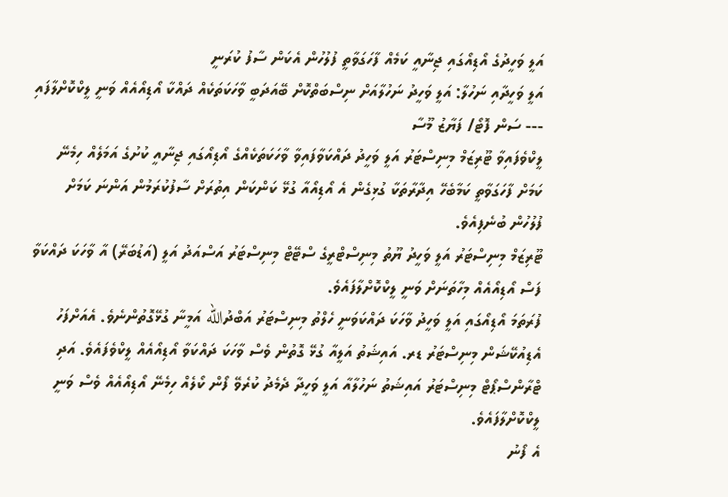އަލީ ވަހީދުގެ އޯޑިއޯގައި ޖިނާއީ ކަމެއް ފާހަގަވާތީ ފުލުހުން އެކަން ސާފު ކުރަނީ
އަލީ ވަހީދާއި ނަހުލާ: އަލީ ވަހީދު ނަހުލާއަށް ނިސްބަތްކޮށް ބޭއަދަބީ ވާހަކަތަކެއް ދައްކާ އޯޑިއޯއެއް ވަނީ ލީކްކޮށްލާފައި --- ސަން ފޮޓޯ/ ފަޔާޒު މޫސާ
ލީކްވެފައިވާ ޓޫރިޒަމް މިނިސްޓަރު އަލީ ވަހީދު ދައްކަވާފައިވާ ވާހަކަތަކެއްގެ އޯޑިއޯގައި ޖިނާއީ ކުށުގެ އަމަލެއް ހިމެނޭ ކަމަށް ފާހަގަވާތީ ކަމާބެހޭ އިދާރާތަކާ ގުޅިގެން އެ އޯޑިއޯއާ ގުޅޭ ކަންކަން އިތުރަށް ސާފުކުރަމުން އަންނަ ކަމަށް ފުލުހުން ބުނެފިއެވެ.
ޓޫރިޒަމް މިނިސްޓަރު އަލީ ވަހީދު ޔޫތު މިނިސްޓްރީގެ ސްޓޭޓް މިނިސްޓަރު އަސްއަދު އަލީ (އަޑުބަރޭ) އާ ވާހަކަ ދައްކަވާ ފަސް އޯޑިއޯއެއް މިހާތަނަށް ވަނީ ލީކްކޮށްލާފައެވެ.
ފުރަތަމަ އޯޑިއޯގައި އަލީ ވަހީދު ވާހަކަ ދައްކަވަނީ ހެލްތު މިނިސްޓަރު އަބްދުالله އަމީނާ ގުޅޭގޮތުންނެވެ. އެއަށްފަހު އެޑިއުކޭޝަން މިނިސްޓަރު ޑރ. އައިޝަތު އަލީއާ ގުޅޭ ގޮތުން ވެސް ވާހަކަ ދައްކަވާ އޯޑިއޯއެއް ލީކްވެފައެވެ. އަދި ޓްރާންސްޕޯޓް މިނިސްޓަރު އައިޝަތު ނަހުލާއާ އަލީ ވަހީދާ ދެމެދު ކުރެވޭ ފޯން ކޯލެއް ހިމެނޭ އޯޑިއޯއެއް ވެސް ވަނީ ލީކްކޮށްލާފައެވެ.
އެ ފޯނު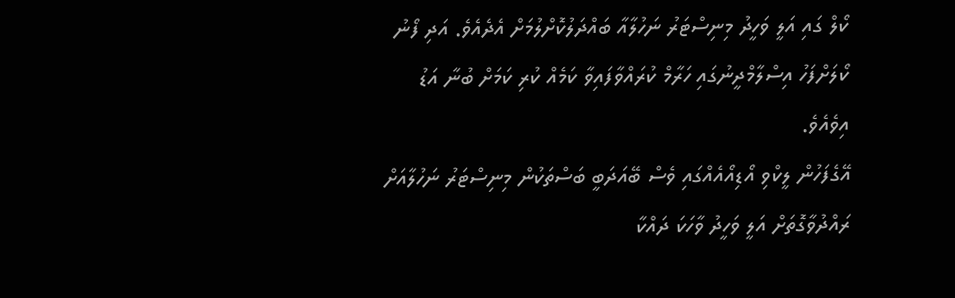ކޯލް ގައި އަލީ ވަހީދު މިނިސްޓަރު ނަހުލާއާ ބައްދަލުކޮށްލުމަށް އެދެއެވެ. އަދި ފޯނު ކޯލަށްފަހު އިސްލާމްދީނުގައި ހަރާމް ކުރައްވާފައިވާ ކަމެއް ކުރި ކަމަށް ބުނާ އަޑު އިވެއެވެ.
އޭގެފަހުން ލީކްވި އޯޑިއޯއެއްގައި ވެސް ބޭއަދަބީ ބަސްތަކުން މިނިސްޓަރު ނަހުލާއަށް ރައްދުވާގޮތަށް އަލީ ވަހީދު ވާހަކަ ދައްކާ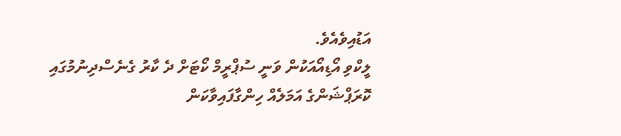އަޑުއިވެއެވެ.
ލީކްވި އޯޑިއޯއަކުން ވަނީ ސުޕްރީމް ކޯޓަށް ދެ ކާރު ގެނެސްދިނުމުގައި ކޮރަޕްޝަންގެ އަމަލެއް ހިންގާފައިވާކަން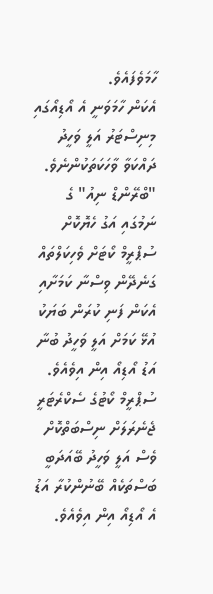ހާމަވެފައެވެ.
އެކަން ހާމަވަނީ އެ އޯޑިއޯގައި މިނިސްޓަރު އަލީ ވަހީދު ދައްކަވާ ވާހަކަތަކުންނެވެ.
"ބްރޭންޑް ނިއު" ގެ ނަމުގައި އަގު ހެޔޮކޮށް ސުޕްރީމް ކޯޓަށް ވެހިކަލްތައް ގަނެދޭން ވިސްނާ ކަމަށާއި އެކަން ފަނި ކުރަން ބަޔަކު އުޅޭ ކަމަށް އަލީ ވަހީދު ބުނާ އަޑު އޯޑިއޯ އިން އިވެއެވެ.
ސުޕްރީމް ކޯޓުގެ ސެކްރެޓަރީ ޖެނެރަލަށް ނިސްބަތްކޮށް ވެސް އަލީ ވަހީދު ބޭއަދަބީ ބަސްތަކެއް ބޭނުންކުރާ އަޑު އެ އޯޑިއޯ އިން އިވެއެވެ.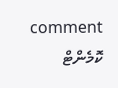comment ކޮމެންޓް